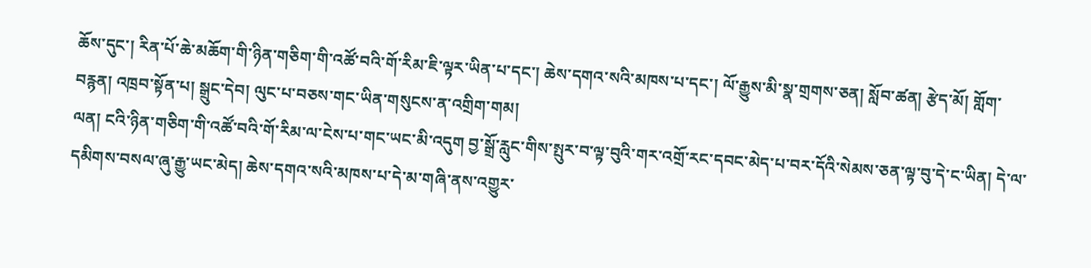ཆོས་དུང་། རིན་པོ་ཆེ་མཆོག་གི་ཉིན་གཅིག་གི་འཚོ་བའི་གོ་རིམ་ཇི་ལྟར་ཡིན་པ་དང་། ཆེས་དགའ་སའི་མཁས་པ་དང་། ལོ་རྒྱུས་མི་སྣ་གྲགས་ཅན། སློབ་ཚན། རྩེད་མོ། གློག་བརྙན། འཁྲབ་སྟོན་པ། སྒྲུང་དེབ། ལུང་པ་བཅས་གང་ཡིན་གསུངས་ན་འགྲིག་གམ།
ལན། ངའི་ཉིན་གཅིག་གི་འཚོ་བའི་གོ་རིམ་ལ་ངེས་པ་གང་ཡང་མི་འདུག བྱ་སྒྲོ་རླུང་གིས་སྤུར་བ་ལྟ་བུའི་གར་འགྲོ་རང་དབང་མེད་པ་བར་དོའི་སེམས་ཅན་ལྟ་བུ་དེ་ང་ཡིན། དེ་ལ་དམིགས་བསལ་ཞུ་རྒྱུ་ཡང་མེད། ཆེས་དགའ་སའི་མཁས་པ་དེ་མ་གཞི་ནས་འགྱུར་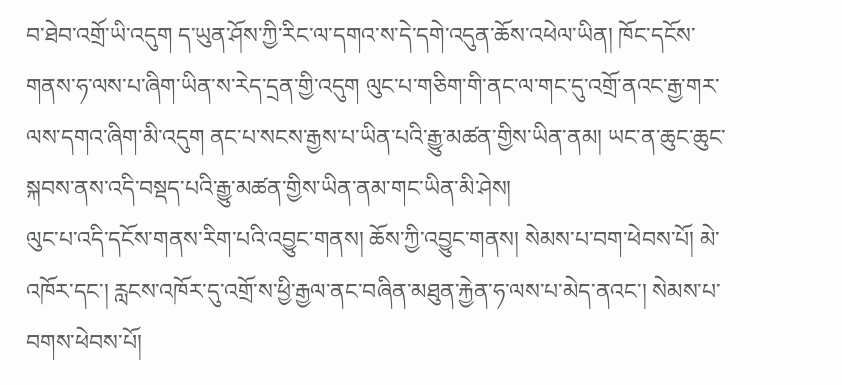བ་ཐེབ་འགྲོ་ཡི་འདུག ད་ཡུན་ཤོས་ཀྱི་རིང་ལ་དགའ་ས་དེ་དགེ་འདུན་ཆོས་འཕེལ་ཡིན། ཁོང་དངོས་གནས་ཧ་ལས་པ་ཞིག་ཡིན་ས་རེད་དྲན་གྱི་འདུག ལུང་པ་གཅིག་གི་ནང་ལ་གང་དུ་འགྲོ་ནའང་རྒྱ་གར་ལས་དགའ་ཞིག་མི་འདུག ནང་པ་སངས་རྒྱས་པ་ཡིན་པའི་རྒྱུ་མཚན་གྱིས་ཡིན་ནམ། ཡང་ན་ཆུང་ཆུང་སྐབས་ནས་འདི་བསྡད་པའི་རྒྱུ་མཚན་གྱིས་ཡིན་ནམ་གང་ཡིན་མི་ཤེས།
ལུང་པ་འདི་དངོས་གནས་རིག་པའི་འབྱུང་གནས། ཆོས་ཀྱི་འབྱུང་གནས། སེམས་པ་བག་ཕེབས་པོ། མེ་འཁོར་དང་། རླངས་འཁོར་དུ་འགྲོ་ས་ཕྱི་རྒྱལ་ནང་བཞིན་མཐུན་རྐྱེན་ཧ་ལས་པ་མེད་ནའང་། སེམས་པ་བགས་ཕེབས་པོ།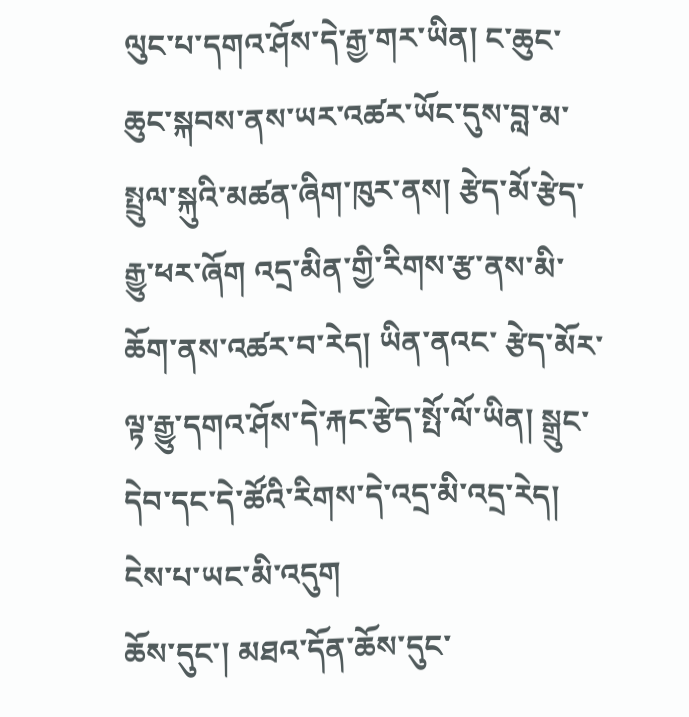ལུང་པ་དགའ་ཤོས་དེ་རྒྱ་གར་ཡིན། ང་ཆུང་ཆུང་སྐབས་ནས་ཡར་འཚར་ཡོང་དུས་བླ་མ་སྤྲུལ་སྐུའི་མཚན་ཞིག་ཁུར་ནས། རྩེད་མོ་རྩེད་རྒྱུ་ཕར་ཞོག འདྲ་མིན་གྱི་རིགས་རྩ་ནས་མི་ཆོག་ནས་འཚར་བ་རེད། ཡིན་ནའང་ རྩེད་མོར་ལྟ་རྒྱུ་དགའ་ཤོས་དེ་རྐང་རྩེད་སྤོ་ལོ་ཡིན། སྒྲུང་དེབ་དང་དེ་ཚོའི་རིགས་དེ་འདྲ་མི་འདྲ་རེད། ངེས་པ་ཡང་མི་འདུག
ཆོས་དུང་། མཐའ་དོན་ཆོས་དུང་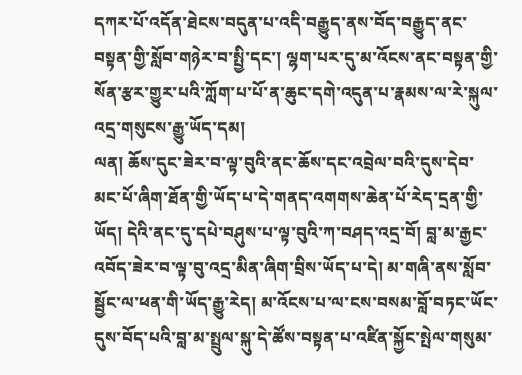དཀར་པོ་འདོན་ཐེངས་བདུན་པ་འདི་བརྒྱུད་ནས་བོད་བརྒྱུད་ནང་བསྟན་གྱི་སློབ་གཉེར་བ་སྤྱི་དང་། ལྷག་པར་དུ་མ་འོངས་ནང་བསྟན་གྱི་སོན་རྩར་གྱུར་པའི་ཀློག་པ་པོ་ན་ཆུང་དགེ་འདུན་པ་རྣམས་ལ་རེ་སྐུལ་འདྲ་གསུངས་རྒྱུ་ཡོད་དམ།
ལན། ཆོས་དུང་ཟེར་བ་ལྟ་བུའི་ནང་ཆོས་དང་འབྲེལ་བའི་དུས་དེབ་མང་པོ་ཞིག་ཐོན་གྱི་ཡོད་པ་དེ་གནད་འགགས་ཆེན་པོ་རེད་དྲན་གྱི་ཡོད། དེའི་ནང་དུ་དཔེ་བཤུས་པ་ལྟ་བུའི་ཀ་བཤད་འདྲ་བོ། བླ་མ་རྒྱང་འབོད་ཟེར་བ་ལྟ་བུ་འདྲ་མིན་ཞིག་བྲིས་ཡོད་པ་དེ། མ་གཞི་ནས་སློབ་སྦྱོང་ལ་ཕན་གི་ཡོད་རྒྱུ་རེད། མ་འོངས་པ་ལ་ངས་བསམ་བློ་བཏང་ཡོང་དུས་བོད་པའི་བླ་མ་སྤྲུལ་སྐུ་དེ་ཚོས་བསྟན་པ་འཛིན་སྐྱོང་སྤེལ་གསུམ་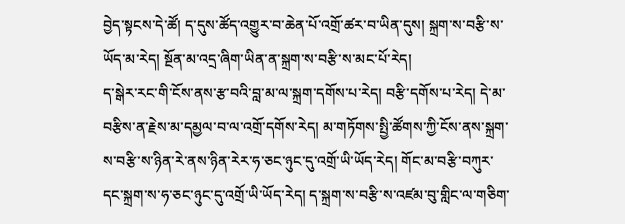བྱེད་སྟངས་དེ་ཚོ། ད་དུས་ཚོད་འགྱུར་བ་ཆེན་པོ་འགྲོ་ཚར་བ་ཡིན་དུས། སྐྲག་ས་བརྩི་ས་ཡོད་མ་རེད། སྔོན་མ་འདྲ་ཞིག་ཡིན་ན་སྐྲག་ས་བརྩི་ས་མང་པོ་རེད།
ད་སྒེར་རང་གི་ངོས་ནས་རྩ་བའི་བླ་མ་ལ་སྐྲག་དགོས་པ་རེད། བརྩི་དགོས་པ་རེད། དེ་མ་བརྩིས་ན་རྗེས་མ་དམྱལ་བ་ལ་འགྲོ་དགོས་རེད། མ་གཏོགས་སྤྱི་ཚོགས་ཀྱི་ངོས་ནས་སྐྲག་ས་བརྩི་ས་ཉིན་རེ་ནས་ཉིན་རེར་ཧ་ཅང་ཉུང་དུ་འགྲོ་ཡི་ཡོད་རེད། གོང་མ་བརྩི་བཀུར་དང་སྐྲག་ས་ཧ་ཅང་ཉུང་དུ་འགྲོ་ཡི་ཡོད་རེད། ད་སྐྲག་ས་བརྩི་ས་འཛམ་བུ་གླིང་ལ་གཅིག་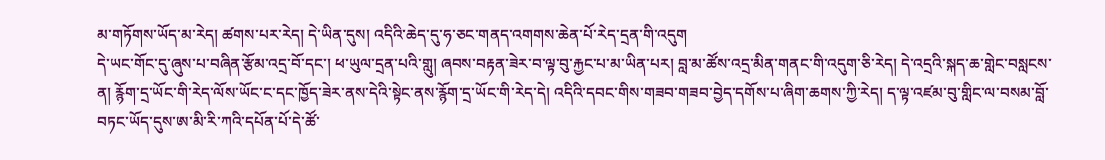མ་གཏོགས་ཡོད་མ་རེད། ཚགས་པར་རེད། དེ་ཡིན་དུས། འདིའི་ཆེད་དུ་ཧ་ཅང་གནད་འགགས་ཆེན་པོ་རེད་དྲན་གི་འདུག
དེ་ཡང་གོང་དུ་ཞུས་པ་བཞིན་རྩོམ་འདྲ་བོ་དང་། ཕ་ཡུལ་དྲན་པའི་གླུ། ཞབས་བརྟན་ཟེར་བ་ལྟ་བུ་རྐྱང་པ་མ་ཡིན་པར། བླ་མ་ཚོས་འདྲ་མིན་གནང་གི་འདུག་ཅི་རེད། དེ་འདྲའི་སྐད་ཆ་གླེང་བསླངས་ན། རྙོག་དྲ་ཡོང་གི་རེད་ལོས་ཡོང་ང་དང་ཁྱོད་ཟེར་ནས་དེའི་སྟེང་ནས་རྙོག་དྲ་ཡོང་གི་རེད་དེ། འདིའི་དབང་གིས་གཟབ་གཟབ་བྱེད་དགོས་པ་ཞིག་ཆགས་ཀྱི་རེད། ད་ལྟ་འཛམ་བུ་གླིང་ལ་བསམ་བློ་བཏང་ཡོད་དུས་ཨ་མི་རི་ཀའི་དཔོན་པོ་དེ་ཚོ་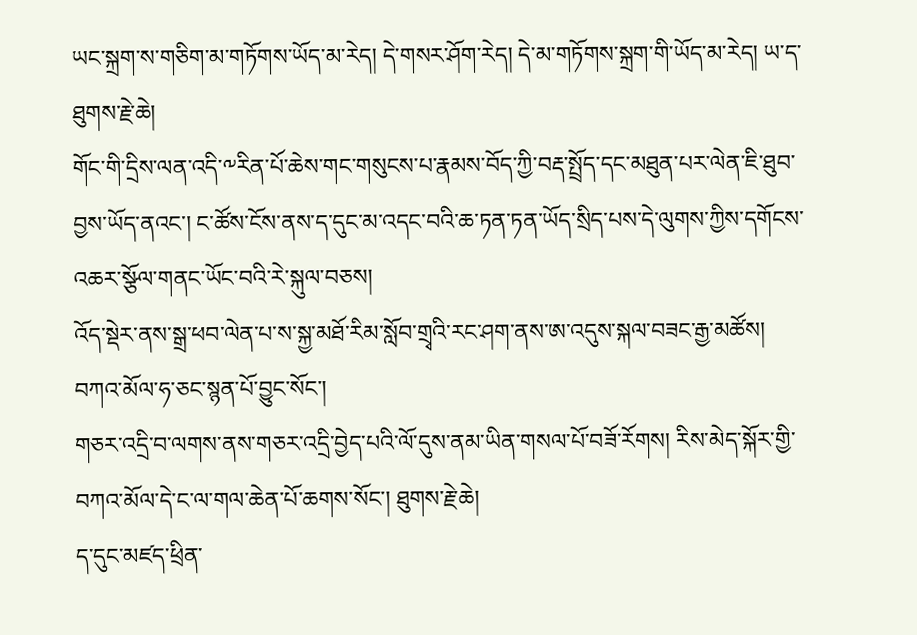ཡང་སྐྲག་ས་གཅིག་མ་གཏོགས་ཡོད་མ་རེད། དེ་གསར་ཤོག་རེད། དེ་མ་གཏོགས་སྐྲག་གི་ཡོད་མ་རེད། ཡ་ད་ཐུགས་རྗེ་ཆེ།
གོང་གི་དྲིས་ལན་འདི་༸རིན་པོ་ཆེས་གང་གསུངས་པ་རྣམས་བོད་ཀྱི་བརྡ་སྤྲོད་དང་མཐུན་པར་ལེན་ཇི་ཐུབ་བྱས་ཡོད་ནའང་། ང་ཚོས་ངོས་ནས་ད་དུང་མ་འདང་བའི་ཆ་ཏན་ཏན་ཡོད་སྲིད་པས་དེ་ལུགས་ཀྱིས་དགོངས་འཆར་སྩོལ་གནང་ཡོང་བའི་རེ་སྐུལ་བཅས།
འོད་སྡེར་ནས་སྒྲ་ཕབ་ལེན་པ་ས་སྐྱ་མཐོ་རིམ་སློབ་གྲྭའི་རང་ཤག་ནས་ཨ་འདུས་སྐལ་བཟང་རྒྱ་མཚོས།
བཀའ་མོལ་ཧ་ཅང་སྙན་པོ་བྱུང་སོང་།
གཅར་འདྲི་བ་ལགས་ནས་གཅར་འདྲི་བྱེད་པའི་ལོ་དུས་ནམ་ཡིན་གསལ་པོ་བཟོ་རོགས། རིས་མེད་སྐོར་གྱི་བཀའ་མོལ་དེ་ང་ལ་གལ་ཆེན་པོ་ཆགས་སོང་། ཐུགས་རྗེ་ཆེ།
ད་དུང་མཛད་ཕྲིན་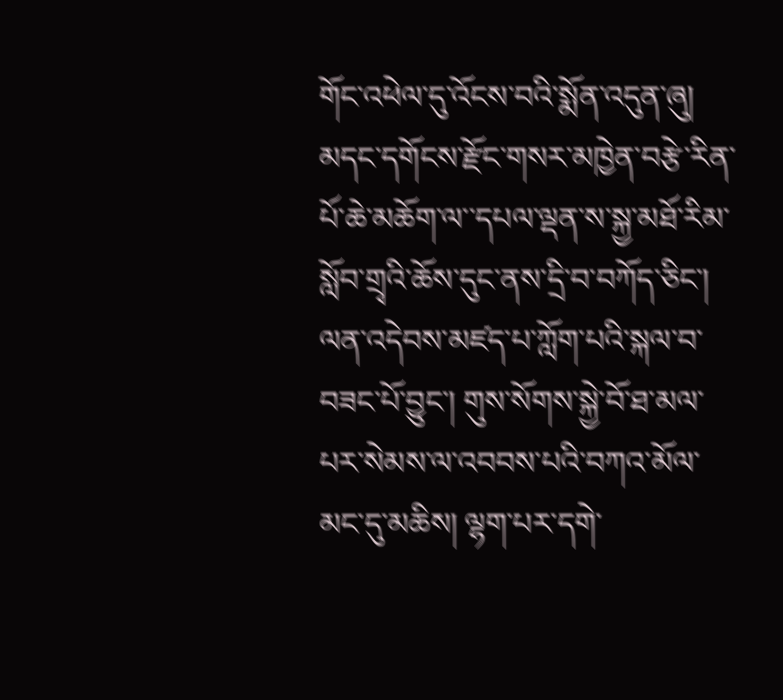གོང་འཕེལ་དུ་འོངས་བའི་སྨོན་འདུན་ཞུ།
མདང་དགོངས་རྫོང་གསར་མཁྱེན་བརྩེ་རིན་པོ་ཆེ་མཆོག་ལ་་དཔལ་ལྡན་ས་སྐྱ་མཐོ་རིམ་སློབ་གྲྭའི་ཆོས་དུང་ནས་དྲི་བ་བཀོད་ཅིང་། ལན་འདེབས་མཛད་པ་ཀློག་པའི་སྐལ་བ་བཟང་པོ་བྱུང་། གུས་སོགས་སྐྱེ་བོ་ཐ་མལ་པར་སེམས་ལ་འབབས་པའི་བཀའ་མོལ་མང་དུ་མཆིས། ལྷག་པར་དགེ་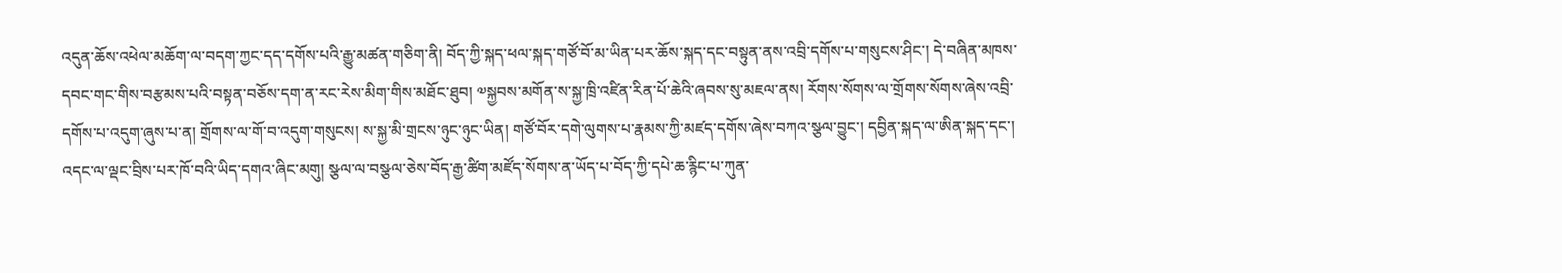འདུན་ཆོས་འཕེལ་མཆོག་ལ་བདག་ཀྱང་དད་དགོས་པའི་རྒྱུ་མཚན་གཅིག་ནི། བོད་ཀྱི་སྐད་ཕལ་སྐད་གཙོ་བོ་མ་ཡིན་པར་ཆོས་སྐད་དང་བསྟུན་ནས་འབྲི་དགོས་པ་གསུངས་ཤིང་། དེ་བཞིན་མཁས་དབང་གང་གིས་བརྩམས་པའི་བསྟན་བཅོས་དག་ན་རང་རེས་མིག་གིས་མཐོང་ཐུབ། ༧སྐྱབས་མགོན་ས་སྐྱ་ཁྲི་འཛིན་རིན་པོ་ཆེའི་ཞབས་སུ་མཇལ་ནས། རོགས་སོགས་ལ་གྲོགས་སོགས་ཞེས་འབྲི་དགོས་པ་འདུག་ཞུས་པ་ན། གྲོགས་ལ་གོ་བ་འདུག་གསུངས། ས་སྐྱ་མི་གྲངས་ཉུང་ཉུང་ཡིན། གཙོ་བོར་དགེ་ལུགས་པ་རྣམས་ཀྱི་མཛད་དགོས་ཞེས་བཀའ་སྩལ་བྱུང་། དབྱིན་སྐད་ལ་ཨིན་སྐད་དང་། འདང་ལ་ལྡང་བྲིས་པར་ཁོ་བའི་ཡིད་དགའ་ཞིང་མགུ། སྩལ་ལ་བསྩལ་ཅེས་བོད་རྒྱ་ཚིག་མཛོད་སོགས་ན་ཡོད་པ་བོད་ཀྱི་དཔེ་ཆ་རྙིང་པ་ཀུན་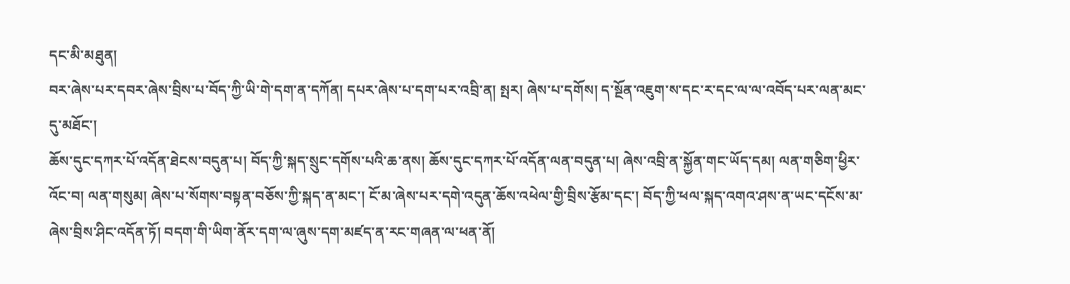དང་མི་མཐུན།
བར་ཞེས་པར་དབར་ཞེས་བྲིས་པ་བོད་ཀྱི་ཡི་གེ་དག་ན་དཀོན། དཔར་ཞེས་པ་དག་པར་འབྲི་ན། སྤར། ཞེས་པ་དགོས། ད་སྔོན་འཇུག་ས་དང་ར་དང་ལ་ལ་འབོད་པར་ལན་མང་དུ་མཐོང་།
ཆོས་དུང་དཀར་པོ་འདོན་ཐེངས་བདུན་པ། བོད་ཀྱི་སྐད་སྲུང་དགོས་པའི་ཆ་ནས། ཆོས་དུང་དཀར་པོ་འདོན་ལན་བདུན་པ། ཞེས་འབྲི་ན་སྐྱོན་གང་ཡོད་དམ། ལན་གཅིག་ཕྱིར་འོང་བ། ལན་གསུམ། ཞེས་པ་སོགས་བསྟན་བཅོས་ཀྱི་སྐད་ན་མང་། ངོ་མ་ཞེས་པར་དགེ་འདུན་ཆོས་འཕེལ་གྱི་བྲིས་རྩོམ་དང་། བོད་ཀྱི་ཕལ་སྐད་འགའ་ཤས་ན་ཡང་དངོས་མ་ཞེས་བྲིས་ཤིང་འདོན་ཏོ། བདག་གི་ཡིག་ནོར་དག་ལ་ཞུས་དག་མཛད་ན་རང་གཞན་ལ་ཕན་ནོ།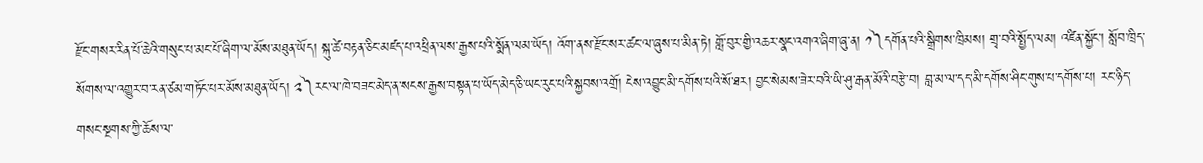རྫོང་གསར་རིན་པོ་ཆེའི་གསུང་པ་མང་པོ་ཞིག་ལ་མོས་མཐུན་ཡོད། སྐུ་ཚེ་བརྟན་ཅིང་མཛད་པ་འཕྲིན་ལས་རྒྱས་པའི་སྨོན་ལམ་ཡོད། འོག་ནས་རྫོང་སར་ཚང་ལ་ཞུས་པ་མིན་ཏེ། གློ་བུར་གྱི་འཆར་སྣང་འགའ་ཞིག་ཞུ་ན། ༡༽དགོན་པའི་སྒྲིགས་ཁྲིམས། གྲྭ་བའི་སྤྱོད་ལམ། འཛིན་སྐྱོང་། སློབ་ཁྲིད་སོགས་ལ་འགྱུར་བ་རན་ཙམ་གཏོང་པར་མོས་མཐུན་ཡོད། ༢༽རང་ལ་ཁེ་བཟང་མེད་ན་སངས་རྒྱས་བསྟན་པ་ཡོད་མེད་ཅི་ཡང་རུང་པའི་སྐྱབས་འགྲོ། ངེས་འབྱུང་མི་དགོས་པའི་སོ་ཐར། བྱང་སེམས་ཟེར་བའི་ཡི་ཤུ་རྒན་མོའི་བརྩེ་བ། བླ་མ་ལ་དད་མི་དགོས་ཤིང་གུས་པ་དགོས་པ། རང་ཉིད་གསང་སྔགས་ཀྱི་ཆོས་ལ་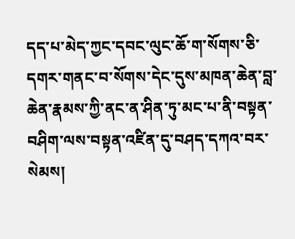དད་པ་མེད་ཀྱང་དབང་ལུང་ཆོ་ག་སོགས་ཅི་དགར་གནང་བ་སོགས་དེང་དུས་མཁན་ཆེན་བླ་ཆེན་རྣམས་ཀྱི་ནང་ན་ཤིན་ཏུ་མང་པ་ནི་བསྟན་བཤིག་ལས་བསྟན་འཛིན་དུ་བཤད་དཀའ་བར་སེམས།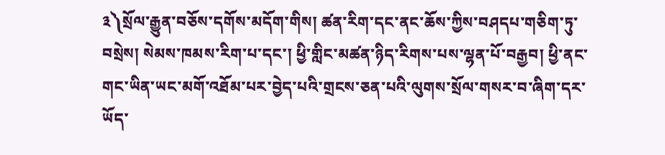༣༽སྲོལ་རྒྱུན་བཅོས་དགོས་མདོག་གིས། ཚན་རིག་དང་ནང་ཆོས་ཀྱིས་བཤདཔ་གཅིག་ཏུ་བསྲེས། སེམས་ཁམས་རིག་པ་དང་། ཕྱི་གླིང་མཚན་ཉིད་རིགས་པས་ལྷན་པོ་བརྒྱབ། ཕྱི་ནང་གང་ཡིན་ཡང་མགོ་འཐོམ་པར་བྱེད་པའི་གྲངས་ཅན་པའི་ལུགས་སྲོལ་གསར་བ་ཞིག་དར་ཡོད་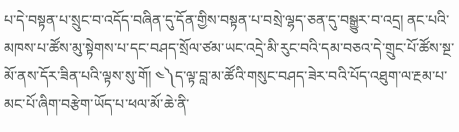པ་དེ་བསྟན་པ་སྲུང་བ་འདོད་བཞིན་དུ་དོན་གྱིས་བསྟན་པ་བསྲེ་ལྷད་ཅན་དུ་བསྒྱུར་བ་འདྲ། ནང་པའི་མཁས་པ་ཚོས་མུ་སྟེགས་པ་དང་བཤད་སྲོལ་ཙམ་ཡང་འདྲེ་མི་རུང་བའི་དམ་བཅའ་དེ་གྲུང་པོ་ཚོས་སྔ་མོ་ནས་དོར་ཟིན་པའི་ལྟས་སུ་གོ། ༤༽ད་ལྟ་བླ་མ་ཚོའི་གསུང་བཤད་ཟེར་བའི་པོད་འཐུག་ལ་རྔམ་པ་མང་པོ་ཞིག་བརྩེག་ཡོད་པ་ཕལ་མོ་ཆེ་ནི་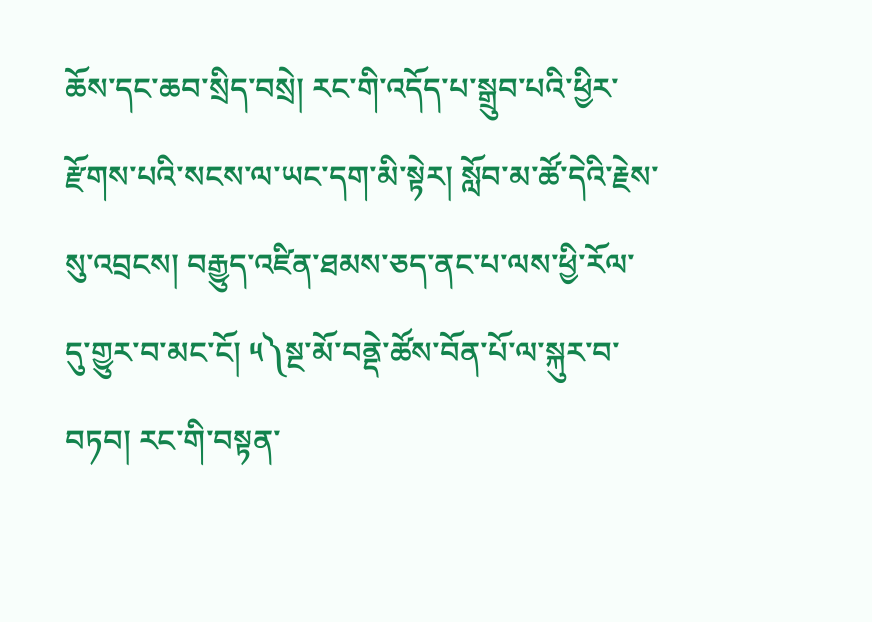ཆོས་དང་ཆབ་སྲིད་བསྲེ། རང་གི་འདོད་པ་སྒྲུབ་པའི་ཕྱིར་རྫོགས་པའི་སངས་ལ་ཡང་དག་མི་སྟེར། སློབ་མ་ཚོ་དེའི་རྗེས་སུ་འབྲངས། བརྒྱུད་འཛིན་ཐམས་ཅད་ནང་པ་ལས་ཕྱི་རོལ་དུ་གྱུར་བ་མང་ངོ། ༥༽སྔ་མོ་བནྡེ་ཚོས་བོན་པོ་ལ་སྐུར་བ་བཏབ། རང་གི་བསྟན་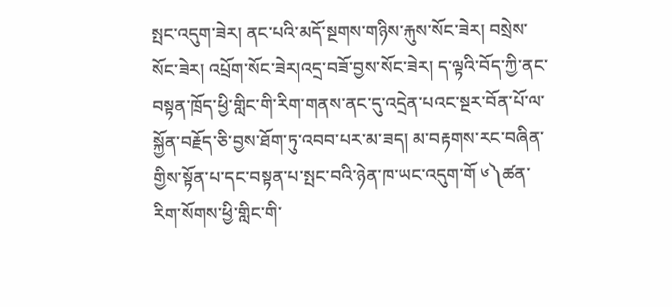སྤང་འདུག་ཟེར། ནང་པའི་མདོ་སྔགས་གཉིས་རྐུས་སོང་ཟེར། བསྲེས་སོང་ཟེར། འཔྲོག་སོང་ཟེར།འདྲ་བཟོ་བྱས་སོང་ཟེར། ད་ལྟའི་བོད་ཀྱི་ནང་བསྟན་ཁྲོད་ཕྱི་གླིང་གི་རིག་གནས་ནང་དུ་འདྲེན་པའང་སྔར་བོན་པོ་ལ་སྐྱོན་བརྗོད་ཅི་བྱས་ཐོག་ཏུ་འབབ་པར་མ་ཟད། མ་བརྟགས་རང་བཞིན་གྱིས་སྟོན་པ་དང་བསྟན་པ་སྤང་བའི་ཉེན་ཁ་ཡང་འདུག་གོ ༦༽ཚན་རིག་སོགས་ཕྱི་གླིང་གི་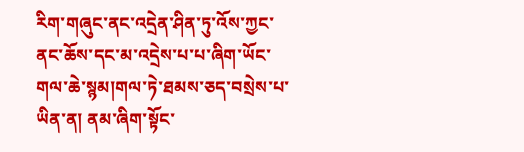རིག་གཞུང་ནང་འདྲེན་ཤིན་ཏུ་འོས་ཀྱང་ནང་ཆོས་དང་མ་འདྲེས་པ་པ་ཞིག་ཡོང་གལ་ཆེ་སྙམ།གལ་ཏེ་ཐམས་ཅད་བསྲེས་པ་ཡིན་ན། ནམ་ཞིག་སྟོང་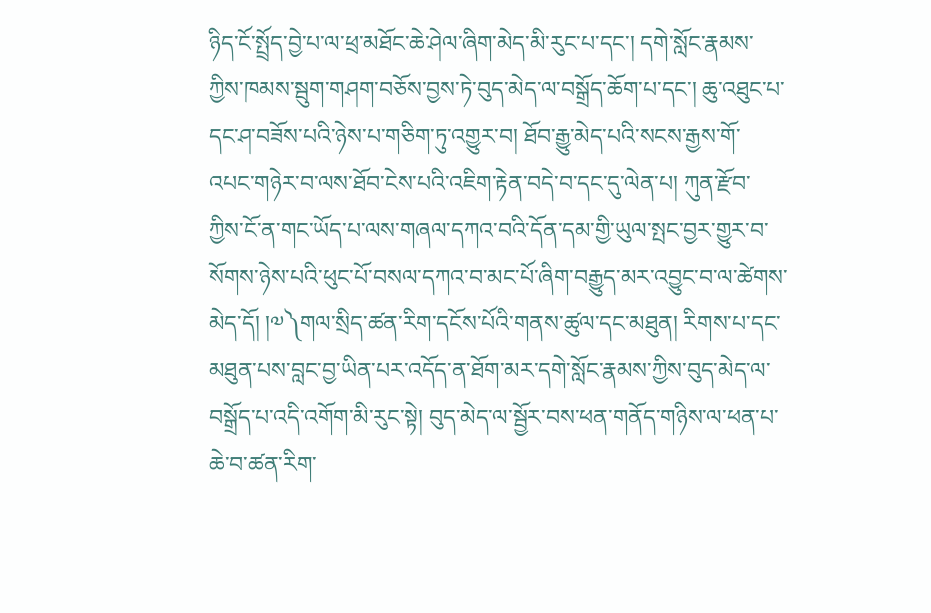ཉིད་ངོ་སྤྲོད་བྱེ་པ་ལ་ཕྲ་མཐོང་ཆེ་ཤེལ་ཞིག་མེད་མི་རུང་པ་དང་། དགེ་སློང་རྣམས་ཀྱིས་ཁམས་སྦུག་གཤག་བཅོས་བྱས་ཏེ་བུད་མེད་ལ་བསྒྲོད་ཆོག་པ་དང་། ཆུ་འཐུང་པ་དང་ཤ་བཟོས་པའི་ཉེས་པ་གཅིག་ཏུ་འགྱུར་བ། ཐོབ་རྒྱུ་མེད་པའི་སངས་རྒྱས་གོ་འཔང་གཉེར་བ་ལས་ཐོབ་ངེས་པའི་འཇིག་རྟེན་བདེ་བ་དང་དུ་ལེན་པ། ཀུན་རྫོབ་ཀྱིས་ངོ་ན་གང་ཡོད་པ་ལས་གཞལ་དཀའ་བའི་དོན་དམ་གྱི་ཡུལ་སྤང་བྱར་གྱུར་བ་སོགས་ཉེས་པའི་ཕུང་པོ་བསལ་དཀའ་བ་མང་པོ་ཞིག་བརྒྱུད་མར་འབྱུང་བ་ལ་ཚེགས་མེད་དོ། །༧༽གལ་སྲིད་ཚན་རིག་དངོས་པོའི་གནས་ཚུལ་དང་མཐུན། རིགས་པ་དང་མཐུན་པས་བླང་བྱ་ཡིན་པར་འདོད་ན་ཐོག་མར་དགེ་སློང་རྣམས་ཀྱིས་བུད་མེད་ལ་བསྒྲོད་པ་འདི་འགོག་མི་རུང་སྟེ། བུད་མེད་ལ་སྦྱོར་བས་ཕན་གནོད་གཉིས་ལ་ཕན་པ་ཆེ་བ་ཚན་རིག་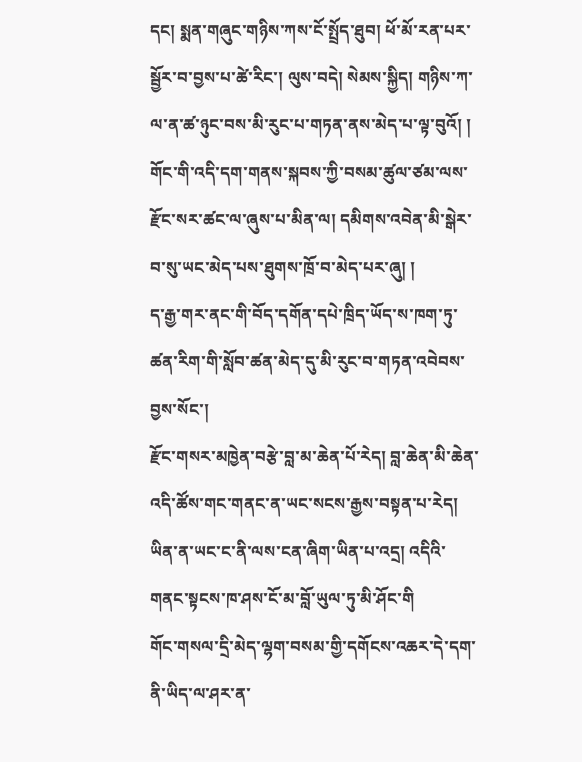དང། སྨན་གཞུང་གཉིས་ཀས་ངོ་སྤྲོད་ཐུབ། ཕོ་མོ་རན་པར་སྦྱོར་བ་བྱས་པ་ཚེ་རིང་། ལུས་བདེ། སེམས་སྐྱིད། གཉིས་ཀ་ལ་ན་ཚ་ཉུང་བས་མི་རུང་པ་གཏན་ནས་མེད་པ་ལྟ་བུའོ། ། གོང་གི་འདི་དག་གནས་སྐབས་ཀྱི་བསམ་ཚུལ་ཙམ་ལས་རྫོང་སར་ཚང་ལ་ཞུས་པ་མིན་ལ། དམིགས་འབེན་མི་སྒེར་བ་སུ་ཡང་མེད་པས་ཐུགས་ཁྲོ་བ་མེད་པར་ཞུ། །
ད་རྒྱ་གར་ནང་གི་བོད་དགོན་དཔེ་ཁྲིད་ཡོད་ས་ཁག་ཏུ་ཚན་རིག་གི་སློབ་ཚན་མེད་དུ་མི་རུང་བ་གཏན་འབེབས་བྱས་སོང་།
རྫོང་གསར་མཁྱེན་བརྩེ་བླ་མ་ཆེན་པོ་རེད། བླ་ཆེན་མི་ཆེན་འདི་ཚོས་གང་གནང་ན་ཡང་སངས་རྒྱས་བསྟན་པ་རེད། ཡིན་ན་ཡང་ང་ནི་ལས་ངན་ཞིག་ཡིན་པ་འདྲ། འདིའི་གནང་སྟངས་ཁ་ཤས་ངོ་མ་བློ་ཡུལ་ཏུ་མི་ཤོང་གི
གོང་གསལ་དྲི་མེད་ལྷག་བསམ་གྱི་དགོངས་འཆར་དེ་དག་ནི་ཡིད་ལ་ཤར་ན་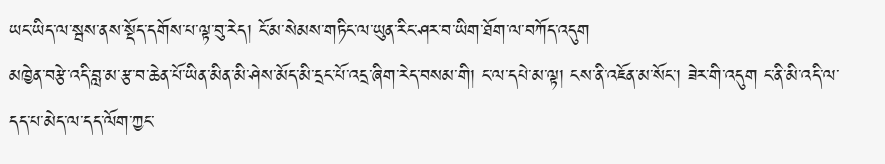ཡང་ཡིད་ལ་སྦས་ནས་སྡོད་དགོས་པ་ལྟ་བུ་རེད། ངོ་མ་སེམས་གཏིང་ལ་ཡུན་རིང་ཤར་བ་ཡིག་ཐོག་ལ་བཀོད་འདུག
མཁྱེན་བརྩེ་འདི་བླ་མ་རྩ་བ་ཆེན་པོ་ཡིན་མིན་མི་ཤེས་མོད་མི་དྲང་པོ་འདྲ་ཞིག་རེད་བསམ་གི། ང་ལ་དཔེ་མ་ལྟ། ངས་ནི་འཇོན་མ་སོང་། ཟེར་གི་འདུག ང་ནི་མི་འདི་ལ་དད་པ་མེད་ལ་དད་ལོག་ཀྱང་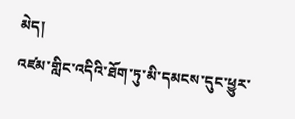མེད།
འཛམ་གླིང་འདིའི་ཐོག་ཏུ་མི་དམངས་དུང་ཕྱུར་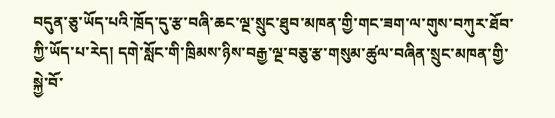བདུན་ཅུ་ཡོད་པའི་ཁྲོད་དུ་རྩ་བཞི་ཆང་ལྔ་སྲུང་ཐུབ་མཁན་གྱི་གང་ཟག་ལ་གུས་བཀུར་ཐོབ་ཀྱི་ཡོད་པ་རེད། དགེ་སློང་གི་ཁྲིམས་ཉིས་བརྒྱ་ལྔ་བཅུ་རྩ་གསུམ་ཚུལ་བཞིན་སྲུང་མཁན་གྱི་སྐྱེ་བོ་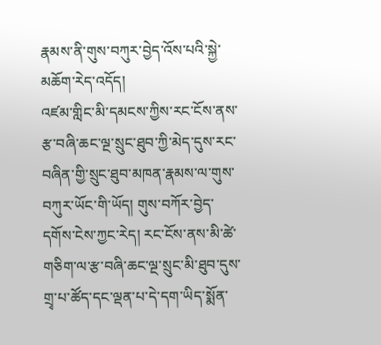རྣམས་ནི་གུས་བཀུར་བྱེད་འོས་པའི་སྐྱེ་མཆོག་རེད་འདོད།
འཛམ་གླིང་མི་དམངས་ཀྱིས་རང་ངོས་ནས་རྩ་བཞི་ཆང་ལྔ་སྲུང་ཐུབ་ཀྱི་མེད་དུས་རང་བཞིན་གྱི་སྲུང་ཐུབ་མཁན་རྣམས་ལ་གུས་བཀུར་ཡོང་གི་ཡོད། གུས་བཀོར་བྱེད་དགོས་ངེས་ཀྱང་རེད། རང་ངོས་ནས་མི་ཚེ་གཅིག་ལ་རྩ་བཞི་ཆང་ལྔ་སྲུང་མི་ཐུབ་དུས་གྲྭ་པ་ཚོད་དང་ལྡན་པ་དེ་དག་ཡིད་སྨོན་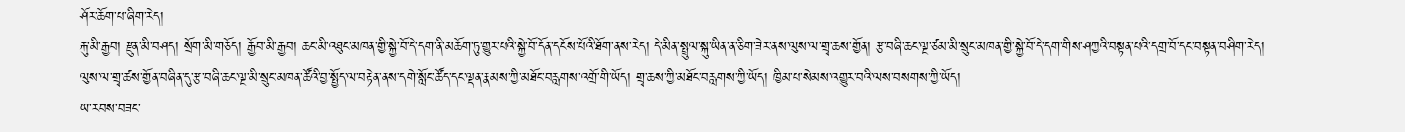ཤོར་ཆོག་པ་ཞིག་རེད།
རྐུ་མི་རྒྱབ། རྫུན་མི་བཤད། སྲོག་མི་གཅོད། རྒྱོབ་མི་རྒྱབ། ཆང་མི་འཐུང་མཁན་གྱི་སྐྱེ་བོ་དེ་དག་ནི་མཆོག་ཏུ་གྱུར་པའི་སྐྱེ་བོ་དོན་དངོས་པོའི་ཐོག་ནས་རེད། དེ་མིན་སྤྲུལ་སྐུ་ཡིན་ན་ཅིག་ཟེར་ནས་ལུས་ལ་གྲྭ་ཆས་གྱོན། རྩ་བཞི་ཆང་ལྔ་ཙམ་མི་སྲུང་མཁན་གྱི་སྐྱེ་བོ་དེ་དག་གིས་ཤཀྱའི་བསྟན་པའི་དགྲ་བོ་དང་བསྟན་བཤིག་རེད།
ལུས་ལ་གྲྭ་ཚས་གྱོན་བཞིན་དུ་རྩ་བཞི་ཆང་ལྔ་མི་སྲུང་མཁན་ཚོའི་བྱ་སྤྱོད་ལ་བརྟེན་ནས་དགེ་སློང་ཚོད་དང་ལྡན་རྣམས་ཀྱི་མཐོང་བརླགས་འགྲོ་གི་ཡོད། གྲྭ་ཆས་ཀྱི་མཐོང་བརླགས་ཀྱི་ཡོད། ཁྱིམ་པ་སེམས་འགྱུར་བའི་ལས་བསགས་ཀྱི་ཡོད།
ཡ་རབས་བཟང་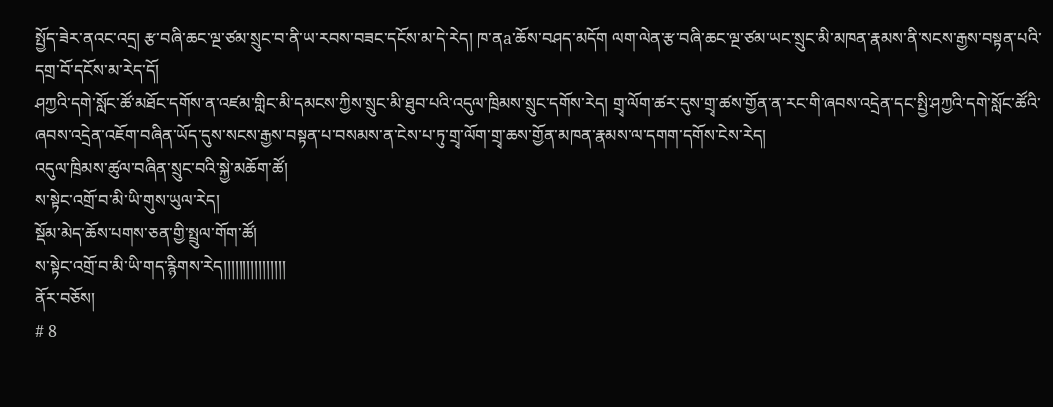སྤྱོད་ཟེར་ནའང་འདྲ། རྩ་བཞི་ཆང་ལྔ་ཙམ་སྲུང་བ་ནི་ཡ་རབས་བཟང་དངོས་མ་དེ་རེད། ཁ་ནa་ཆོས་བཤད་མདོག ལག་ལེན་རྩ་བཞི་ཆང་ལྔ་ཙམ་ཡང་སྲུང་མི་མཁན་རྣམས་ནི་སངས་རྒྱས་བསྟན་པའི་དགྲ་བོ་དངོས་མ་རེད་དོ།
ཤཀྱའི་དགེ་སློང་ཚོ་མཐོང་དགོས་ན་འཛམ་གླིང་མི་དམངས་ཀྱིས་སྲུང་མི་ཐུབ་པའི་འདུལ་ཁྲིམས་སྲུང་དགོས་རེད། གྲྭ་ལོག་ཚར་དུས་གྲྭ་ཚས་གྱོན་ན་རང་གི་ཞབས་འདྲེན་དང་སྤྱི་ཤཀྱའི་དགེ་སློང་ཚོའི་ཞབས་འདྲེན་འཇོག་བཞིན་ཡོད་དུས་སངས་རྒྱས་བསྟན་པ་བསམས་ན་ངེས་པ་ཏུ་གྲྭ་ལོག་གྲྭ་ཆས་གྱོན་མཁན་རྣམས་ལ་དགག་དགོས་ངེས་རེད།
འདུལ་ཁྲིམས་ཚུལ་བཞིན་སྲུང་བའི་སྐྱེ་མཆོག་ཚོ།
ས་སྟེང་འགྲོ་བ་མི་ཡི་གུས་ཡུལ་རེད།
སྡོམ་མེད་ཆོས་པགས་ཅན་གྱི་སྤྲུལ་གོག་ཚོ།
ས་སྟེང་འགྲོ་བ་མི་ཡི་གད་རྙིགས་རེད།།།།།།།།།།།།།།།།
ནོར་བཅོས།
# 8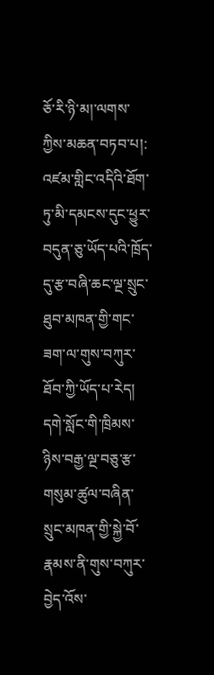ཅོ་རི་ཉི་མ།་ལགས་ཀྱིས་མཆན་བཏབ་པ།:
འཛམ་གླིང་འདིའི་ཐོག་ཏུ་མི་དམངས་དུང་ཕྱུར་བདུན་ཅུ་ཡོད་པའི་ཁྲོད་དུ་རྩ་བཞི་ཆང་ལྔ་སྲུང་ཐུབ་མཁན་གྱི་གང་ཟག་ལ་གུས་བཀུར་ཐོབ་ཀྱི་ཡོད་པ་རེད། དགེ་སློང་གི་ཁྲིམས་ཉིས་བརྒྱ་ལྔ་བཅུ་རྩ་གསུམ་ཚུལ་བཞིན་སྲུང་མཁན་གྱི་སྐྱེ་བོ་རྣམས་ནི་གུས་བཀུར་བྱེད་འོས་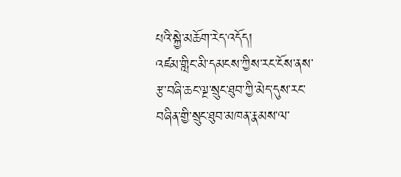པའི་སྐྱེ་མཆོག་རེད་འདོད།
འཛམ་གླིང་མི་དམངས་ཀྱིས་རང་ངོས་ནས་རྩ་བཞི་ཆང་ལྔ་སྲུང་ཐུབ་ཀྱི་མེད་དུས་རང་བཞིན་གྱི་སྲུང་ཐུབ་མཁན་རྣམས་ལ་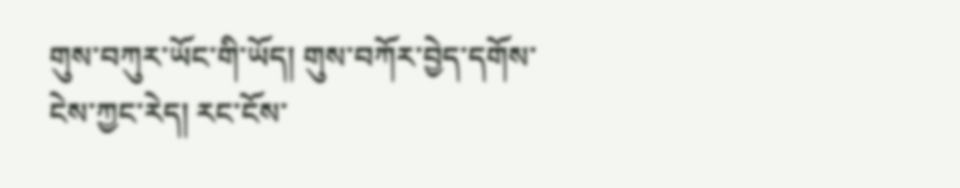གུས་བཀུར་ཡོང་གི་ཡོད། གུས་བཀོར་བྱེད་དགོས་ངེས་ཀྱང་རེད། རང་ངོས་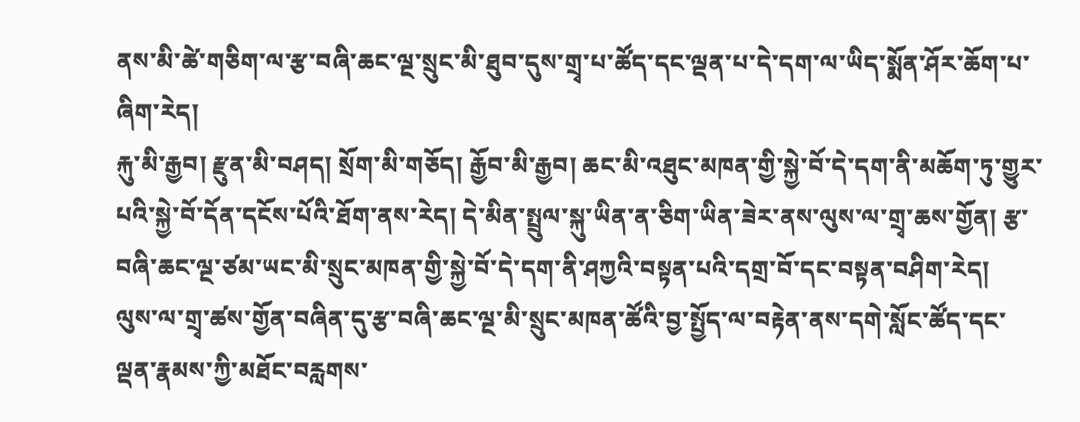ནས་མི་ཚེ་གཅིག་ལ་རྩ་བཞི་ཆང་ལྔ་སྲུང་མི་ཐུབ་དུས་གྲྭ་པ་ཚོད་དང་ལྡན་པ་དེ་དག་ལ་ཡིད་སྨོན་ཤོར་ཆོག་པ་ཞིག་རེད།
རྐུ་མི་རྒྱབ། རྫུན་མི་བཤད། སྲོག་མི་གཅོད། རྒྱོབ་མི་རྒྱབ། ཆང་མི་འཐུང་མཁན་གྱི་སྐྱེ་བོ་དེ་དག་ནི་མཆོག་ཏུ་གྱུར་པའི་སྐྱེ་བོ་དོན་དངོས་པོའི་ཐོག་ནས་རེད། དེ་མིན་སྤྲུལ་སྐུ་ཡིན་ན་ཅིག་ཡིན་ཟེར་ནས་ལུས་ལ་གྲྭ་ཆས་གྱོན། རྩ་བཞི་ཆང་ལྔ་ཙམ་ཡང་མི་སྲུང་མཁན་གྱི་སྐྱེ་བོ་དེ་དག་ནི་ཤཀྱའི་བསྟན་པའི་དགྲ་བོ་དང་བསྟན་བཤིག་རེད།
ལུས་ལ་གྲྭ་ཚས་གྱོན་བཞིན་དུ་རྩ་བཞི་ཆང་ལྔ་མི་སྲུང་མཁན་ཚོའི་བྱ་སྤྱོད་ལ་བརྟེན་ནས་དགེ་སློང་ཚོད་དང་ལྡན་རྣམས་ཀྱི་མཐོང་བརླགས་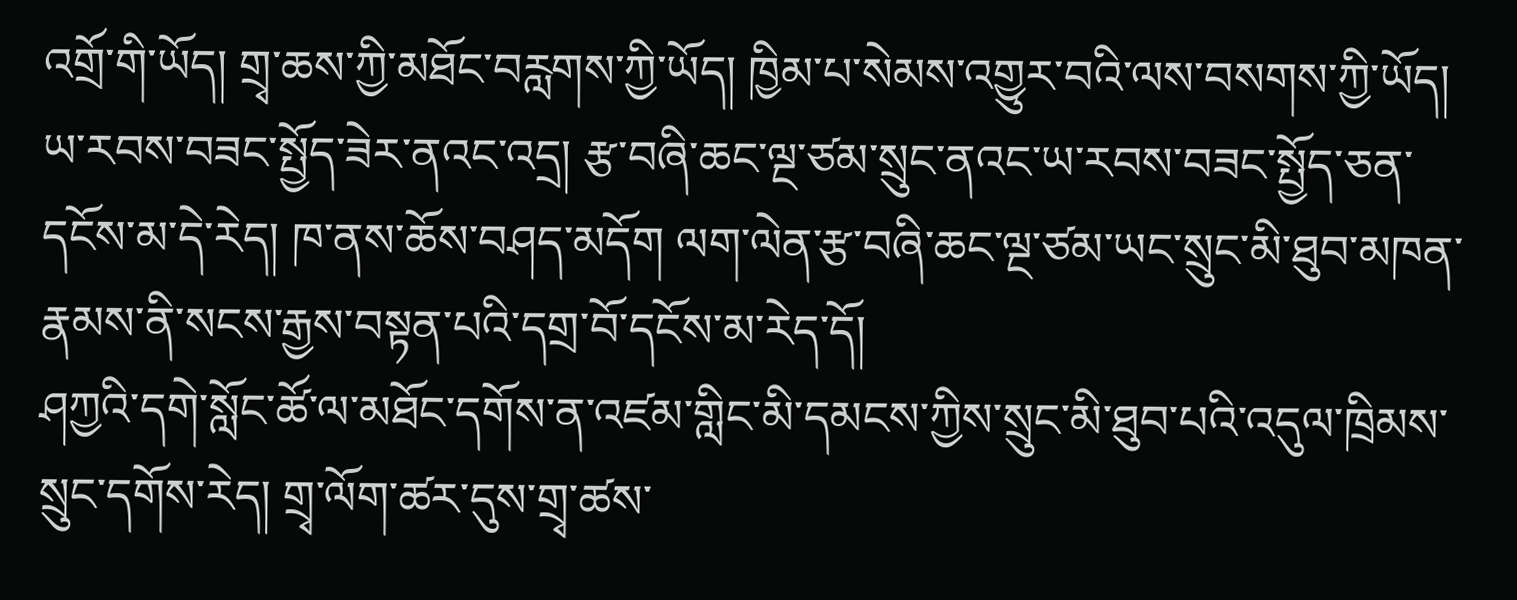འགྲོ་གི་ཡོད། གྲྭ་ཆས་ཀྱི་མཐོང་བརླགས་ཀྱི་ཡོད། ཁྱིམ་པ་སེམས་འགྱུར་བའི་ལས་བསགས་ཀྱི་ཡོད།
ཡ་རབས་བཟང་སྤྱོད་ཟེར་ནའང་འདྲ། རྩ་བཞི་ཆང་ལྔ་ཙམ་སྲུང་ནའང་ཡ་རབས་བཟང་སྤྱོད་ཅན་དངོས་མ་དེ་རེད། ཁ་ནས་ཆོས་བཤད་མདོག ལག་ལེན་རྩ་བཞི་ཆང་ལྔ་ཙམ་ཡང་སྲུང་མི་ཐུབ་མཁན་རྣམས་ནི་སངས་རྒྱས་བསྟན་པའི་དགྲ་བོ་དངོས་མ་རེད་དོ།
ཤཀྱའི་དགེ་སློང་ཚོ་ལ་མཐོང་དགོས་ན་འཛམ་གླིང་མི་དམངས་ཀྱིས་སྲུང་མི་ཐུབ་པའི་འདུལ་ཁྲིམས་སྲུང་དགོས་རེད། གྲྭ་ལོག་ཚར་དུས་གྲྭ་ཚས་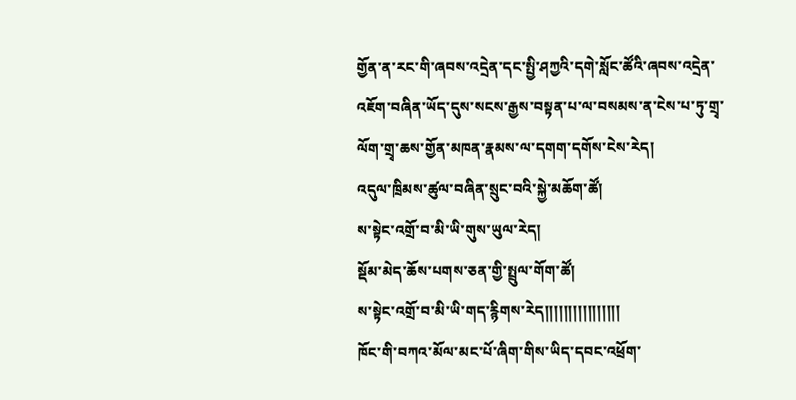གྱོན་ན་རང་གི་ཞབས་འདྲེན་དང་སྤྱི་ཤཀྱའི་དགེ་སློང་ཚོའི་ཞབས་འདྲེན་འཇོག་བཞིན་ཡོད་དུས་སངས་རྒྱས་བསྟན་པ་ལ་བསམས་ན་ངེས་པ་ཏུ་གྲྭ་ལོག་གྲྭ་ཆས་གྱོན་མཁན་རྣམས་ལ་དགག་དགོས་ངེས་རེད།
འདུལ་ཁྲིམས་ཚུལ་བཞིན་སྲུང་བའི་སྐྱེ་མཆོག་ཚོ།
ས་སྟེང་འགྲོ་བ་མི་ཡི་གུས་ཡུལ་རེད།
སྡོམ་མེད་ཆོས་པགས་ཅན་གྱི་སྤྲུལ་གོག་ཚོ།
ས་སྟེང་འགྲོ་བ་མི་ཡི་གད་རྙིགས་རེད།།།།།།།།།།།།།།།།
ཁོང་གི་བཀའ་མོལ་མང་པོ་ཞིག་གིས་ཡིད་དབང་འཕྲོག་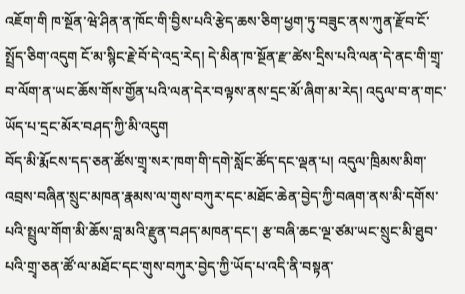འཇོག་གི ཁ་སྔོན་ཝེ་ཤིན་ན་ཁོང་གི་བྱིས་པའི་རྩེད་ཆས་ཅིག་ཕྱག་ཏུ་བཟུང་ནས་ཀུན་རྫོབ་ངོ་སྤྲོད་ཅིག་འདུག ངོ་མ་སྙིང་རྗེ་བོ་དེ་འདྲ་རེད། དེ་མིན་ཁ་སྔོན་རྫ་ཚེས་དྲིས་པའི་ལན་དེ་ནང་གི་གྲྭ་བ་ལོག་ན་ཡང་ཆོས་གོས་གྱོན་པའི་ལན་དེར་བལྟས་ནས་དྲང་མོ་ཞིག་མ་རེད། འདུལ་བ་ན་གང་ཡོད་པ་དྲང་མོར་བཤད་ཀྱི་མི་འདུག
བོད་མི་རྨོངས་དད་ཅན་ཚོས་གྲྭ་སར་ཁག་གི་དགེ་སློང་ཚོད་དང་ལྡན་པ། འདུལ་ཁྲིམས་མིག་འབྲས་བཞིན་སྲུང་མཁན་རྣམས་ལ་གུས་བཀུར་དང་མཐོང་ཆེན་བྱེད་ཀྱི་བཞག་ནས་མི་དགོས་པའི་སྤྲུལ་གོག་མི་ཆོས་བླ་མའི་རྫུན་བཤད་མཁན་དང་། རྩ་བཞི་ཆང་ལྔ་ཙམ་ཡང་སྲུང་མི་ཐུབ་པའི་གྲྭ་ཅན་ཚོ་ལ་མཐོང་དང་གུས་བཀུར་བྱེད་ཀྱི་ཡོད་པ་འདི་ནི་བསྟན་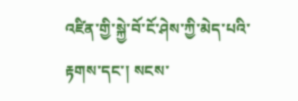འཛིན་གྱི་སྐྱེ་བོ་ངོ་ཤེས་ཀྱི་མེད་པའི་རྟགས་དང་། སངས་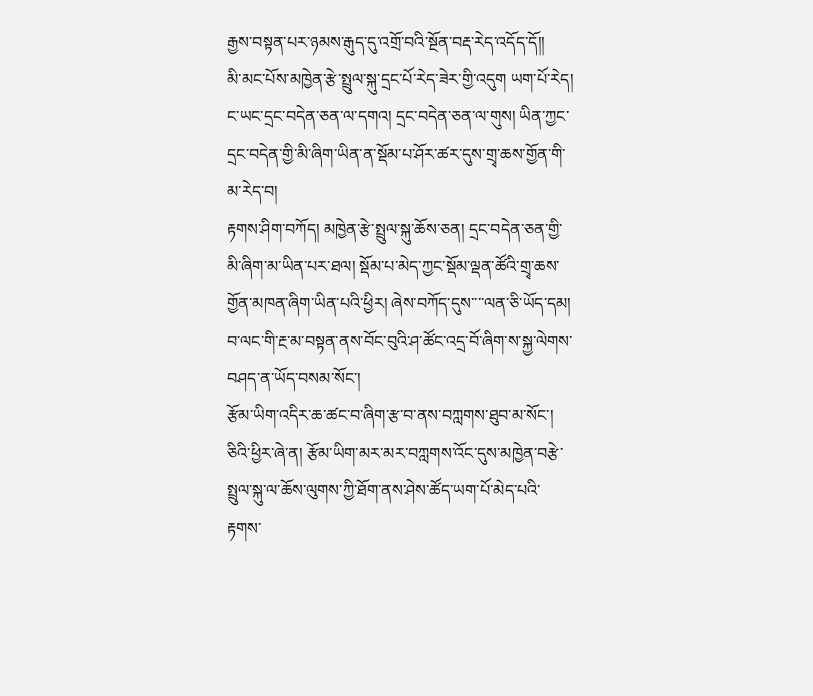རྒྱས་བསྟན་པར་ཉམས་རྒུད་དུ་འགྲོ་བའི་སྔོན་བརྡ་རེད་འདོད་དོ།།
མི་མང་པོས་མཁྱེན་རྩེ་སྤྲུལ་སྐུ་དྲང་པོ་རེད་ཟེར་གྱི་འདུག ཡག་པོ་རེད། ང་ཡང་དྲང་བདེན་ཅན་ལ་དགའ། དྲང་བདེན་ཅན་ལ་གུས། ཡིན་ཀྱང་དྲང་བདེན་གྱི་མི་ཞིག་ཡིན་ན་སྡོམ་པ་ཤོར་ཚར་དུས་གྲྭ་ཆས་གྱོན་གི་མ་རེད་བ།
རྟགས་ཤིག་བཀོད། མཁྱེན་རྩེ་སྤྲུལ་སྐུ་ཆོས་ཅན། དྲང་བདེན་ཅན་གྱི་མི་ཞིག་མ་ཡིན་པར་ཐལ། སྡོམ་པ་མེད་ཀྱང་སྡོམ་ལྡན་ཚོའི་གྲྭ་ཆས་གྱོན་མཁན་ཞིག་ཡིན་པའི་ཕྱིར། ཞེས་བཀོད་དུས་་་་ལན་ཅི་ཡོད་དམ།
བ་ལང་གི་རྔ་མ་བསྟན་ནས་བོང་བུའི་ཤ་ཚོང་འདྲ་བོ་ཞིག་ས་སྐྱ་ལེགས་བཤད་ན་ཡོད་བསམ་སོང་།
རྩོམ་ཡིག་འདིར་ཆ་ཚང་བ་ཞིག་རྩ་བ་ནས་བཀླགས་ཐུབ་མ་སོང་། ཅིའི་ཕྱིར་ཞེ་ན། རྩོམ་ཡིག་མར་མར་བཀླགས་འོང་དུས་མཁྱེན་བརྩེ་སྤྲུལ་སྐུ་ལ་ཆོས་ལུགས་ཀྱི་ཐོག་ནས་ཤེས་ཚོད་ཡག་པོ་མེད་པའི་རྟགས་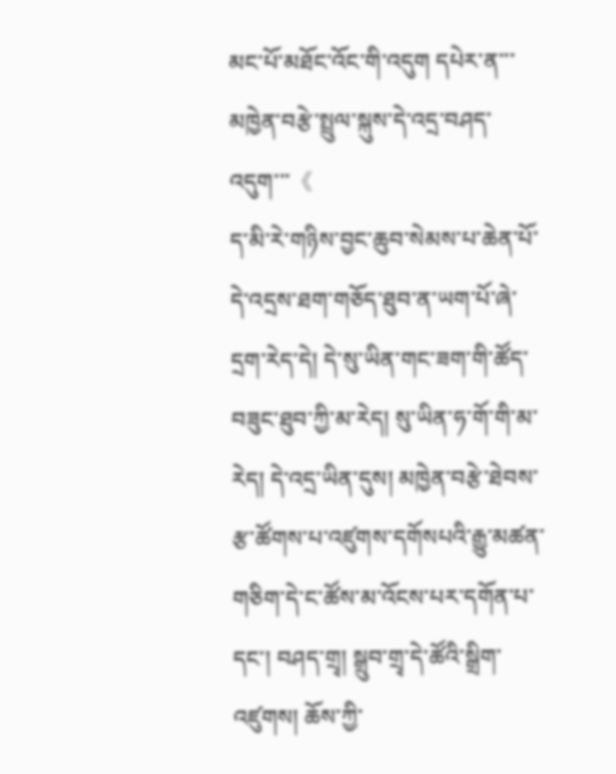མང་པོ་མཐོང་འོང་གི་འདུག དཔེར་ན་་་མཁྱེན་བརྩེ་སྤྲུལ་སྐུས་དེ་འདྲ་བཤད་འདུག་་་《
ད་མི་རེ་གཉིས་བྱང་ཆུབ་སེམས་པ་ཆེན་པོ་དེ་འདྲས་ཐག་གཅོད་ཐུབ་ན་ཡག་པོ་ཞེ་དྲག་རེད་དེ། དེ་སུ་ཡིན་གང་ཟག་གི་ཚོད་བཟུང་ཐུབ་ཀྱི་མ་རེད། སུ་ཡིན་ཧ་གོ་གི་མ་རེད། དེ་འདྲ་ཡིན་དུས། མཁྱེན་བརྩེ་ཐེབས་རྩ་ཚོགས་པ་འཛུགས་དགོསཔའི་རྒྱུ་མཚན་གཅིག་དེ་ང་ཚོས་མ་འོངས་པར་དགོན་པ་དང་། བཤད་གྲྭ། སྒྲུབ་གྲྭ་དེ་ཚོའི་སྒྲིག་འཛུགས། ཆོས་ཀྱི་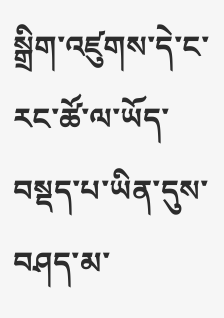སྒྲིག་འཛུགས་དེ་ང་རང་ཚོ་ལ་ཡོད་བསྡད་པ་ཡིན་དུས་བཤད་མ་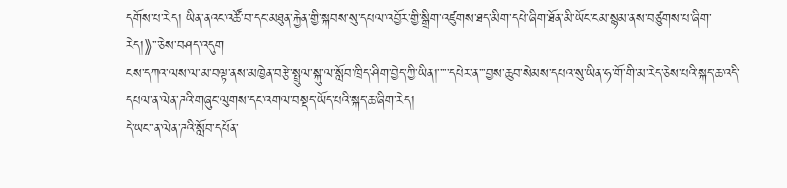དགོས་པ་རེད། ཡིན་ནའང་འཚོ་བ་དང་མཐུན་རྐྱེན་གྱི་སྐབས་སུ་དཔལ་འབྱོར་གྱི་སྒྲིག་འཛུགས་ཐད་མིག་དཔེ་ཞིག་ཐོན་མི་ཡོང་ངམ་སྙམ་ནས་བཙུགས་པ་ཞིག་རེད།》་་་ཅེས་བཤད་འདུག
ངས་དཀའ་ལས་ལ་མ་བལྟ་ནས་མཁྱེན་བརྩེ་སྤྲུལ་སྐུ་ལ་སློབ་ཁྲིད་ཤིག་བྱེད་ཀྱི་ཡིན།་་་་་དཔེར་ན་་་བྱས་ཆུབ་སེམས་དཔའ་སུ་ཡིན་ཧ་གོ་གི་མ་རེད་ཅེས་པའི་སྐད་ཆ་འདི་དཔལ་ན་ལེན་ཌའི་གཞུང་ལུགས་དང་འགལ་བསྡད་ཡོད་པའི་སྐད་ཆ་ཞིག་རེད།
དེ་ཡང་་ན་ལེན་ཌའི་སློབ་དཔོན་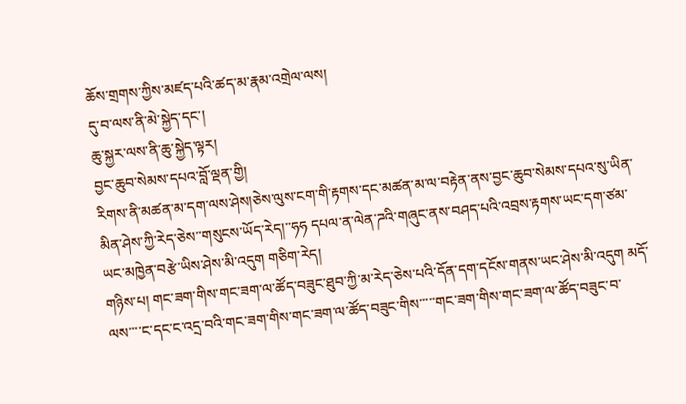ཆོས་གྲགས་ཀྱིས་མཛད་པའི་ཚད་མ་རྣམ་འགྲེལ་ལས།
དུ་བ་ལས་ནི་མེ་སྐྱེད་དང་།
ཆུ་སྐྱར་ལས་ནི་ཆུ་སྐྱེད་ལྟར།
བྱང་ཆུབ་སེམས་དཔའ་བློ་ལྡན་གྱི།
རིགས་ནི་མཚན་མ་དག་ལས་ཤེས།ཅེས་ལུས་ངག་གི་རྟགས་དང་མཚན་མ་ལ་བརྟེན་ནས་བྱང་ཆུབ་སེམས་དཔའ་སུ་ཡིན་མིན་ཤེས་ཀྱི་རེད་ཅེས་་གསུངས་ཡོད་རེད།་་ཧཧ དཔལ་ན་ལེན་ཌའི་གཞུང་ནས་བཤད་པའི་འབྲས་རྟགས་ཡང་དག་ཙམ་ཡང་མཁྱེན་བརྩེ་ཡིས་ཤེས་མི་འདུག གཅིག་རེད།
གཉིས་པ། གང་ཟག་གིས་གང་ཟག་ལ་ཚོད་བཟུང་ཐུབ་ཀྱི་མ་རེད་ཅེས་པའི་དོན་དག་དངོས་གནས་ཡང་ཤེས་མི་འདུག མདོ་ལས་་་་ང་དང་ང་འདྲ་བའི་གང་ཟག་གིས་གང་ཟག་ལ་ཚོད་བཟུང་གིས་་་་་གང་ཟག་གིས་གང་ཟག་ལ་ཚོད་བཟུང་བ་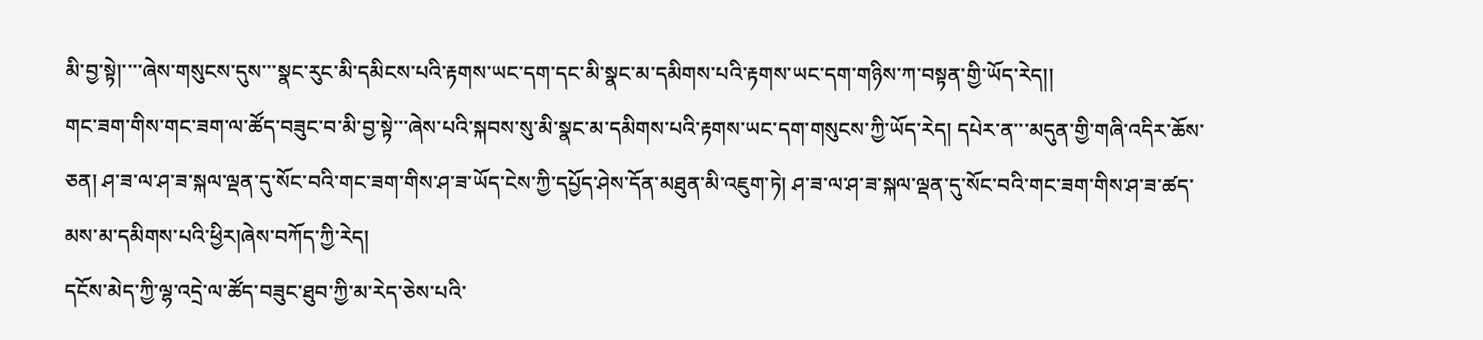མི་བྱ་སྟེ།་་་་ཞེས་གསུངས་དུས་་་སྣང་རུང་མི་དམིངས་པའི་རྟགས་ཡང་དག་དང་མི་སྣང་མ་དམིགས་པའི་རྟགས་ཡང་དག་གཉིས་ཀ་བསྟན་གྱི་ཡོད་རེད།།
གང་ཟག་གིས་གང་ཟག་ལ་ཚོད་བཟུང་བ་མི་བྱ་སྟེ་་་ཞེས་པའི་སྐབས་སུ་མི་སྣང་མ་དམིགས་པའི་རྟགས་ཡང་དག་གསུངས་ཀྱི་ཡོད་རེད། དཔེར་ན་་་མདུན་གྱི་གཞི་འདིར་ཆོས་ཅན། ཤ་ཟ་ལ་ཤ་ཟ་སྐལ་ལྡན་དུ་སོང་བའི་གང་ཟག་གིས་ཤ་ཟ་ཡོད་ངེས་ཀྱི་དཔྱོད་ཤེས་དོན་མཐུན་མི་འཇུག་ཏེ། ཤ་ཟ་ལ་ཤ་ཟ་སྐལ་ལྡན་དུ་སོང་བའི་གང་ཟག་གིས་ཤ་ཟ་ཚད་མས་མ་དམིགས་པའི་ཕྱིར།ཞེས་བཀོད་ཀྱི་རེད།
དངོས་མེད་ཀྱི་ལྷ་འདྲེ་ལ་ཚོད་བཟུང་ཐུབ་ཀྱི་མ་རེད་ཅེས་པའི་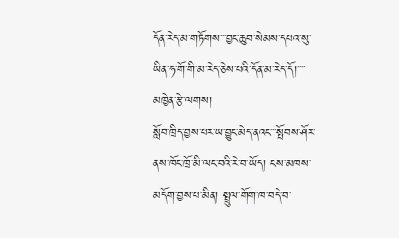དོན་རེད་མ་གཏོགས་་་བྱང་ཆུབ་སེམས་དཔའ་སུ་ཡིན་ཧ་གོ་གི་མ་རེད་ཅེས་པའི་དོན་མ་རེད་དོ།་་་་མཁྱེན་རྩེ་ལགས།
སློབ་ཁྲིད་བྱས་པར་ཡ་བྱུང་མེད་ནའང་་་སྤོབས་ཤོར་ནས་ཁོང་ཁྲོ་མི་ལང་བའི་རེ་བ་ཡོད། ངས་མཁས་མདོག་བྱས་པ་མིན། སྤྲུལ་གོག་ཁ་བདེ་བ་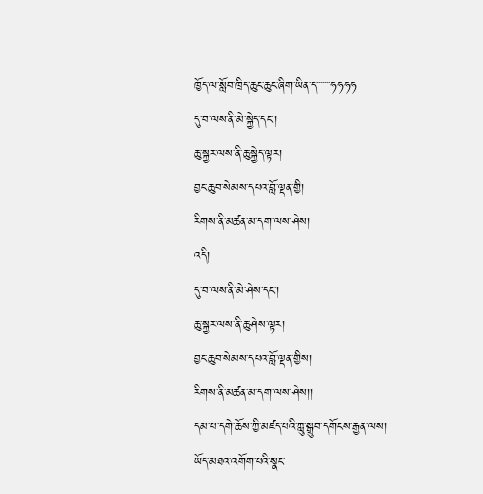ཁྱོད་ལ་སློབ་ཁྲིད་ཆུང་ཆུང་ཞིག་ཡིན་ད་་་་་་་ཧཧཧཧ
དུ་བ་ལས་ནི་མེ་སྐྱེད་དང་།
ཆུ་སྐྱར་ལས་ནི་ཆུ་སྐྱེད་ལྟར།
བྱང་ཆུབ་སེམས་དཔའ་བློ་ལྡན་གྱི།
རིགས་ནི་མཚན་མ་དག་ལས་ཤེས།
འདི།
དུ་བ་ལས་ནི་མེ་ཤེས་དང་།
ཆུ་སྐྱར་ལས་ནི་ཆུ་ཤེས་ལྟར།
བྱང་ཆུབ་སེམས་དཔའ་བློ་ལྡན་གྱིས།
རིགས་ནི་མཚན་མ་དག་ལས་ཤེས།།
དམ་པ་དགེ་ཆོས་ཀྱི་མཛད་པའི་ཀླུ་སྒྲུབ་དགོངས་རྒྱན་ལས།
ཡོད་མཐའ་འགོག་པའི་སྣང་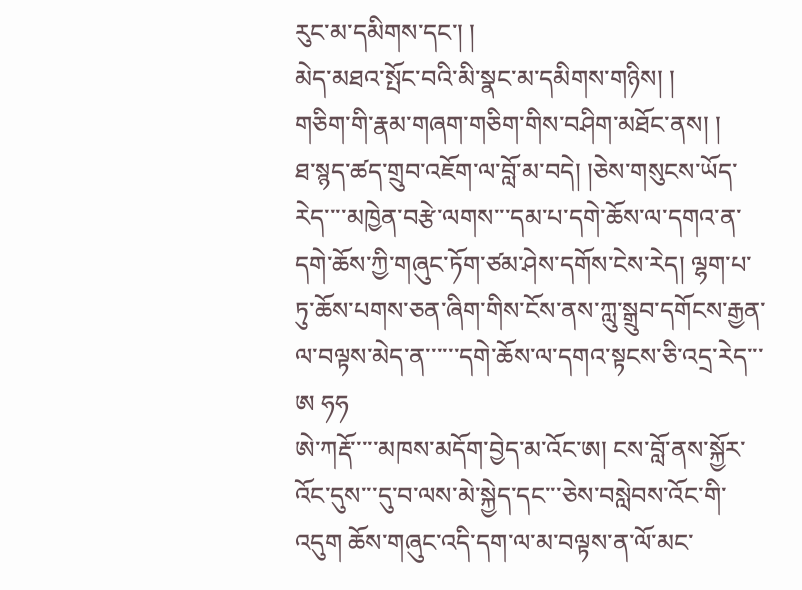རུང་མ་དམིགས་དང་། །
མེད་མཐའ་སྤོང་བའི་མི་སྣང་མ་དམིགས་གཉིས། །
གཅིག་གི་རྣམ་གཞག་གཅིག་གིས་བཤིག་མཐོང་ནས། །
ཐ་སྙད་ཚད་གྲུབ་འཇོག་ལ་བློ་མ་བདེ། །ཅེས་གསུངས་ཡོད་རེད་་་་མཁྱེན་བརྩེ་ལགས་་་དམ་པ་དགེ་ཆོས་ལ་དགའ་ན་དགེ་ཆོས་ཀྱི་གཞུང་ཏོག་ཙམ་ཤེས་དགོས་ངེས་རེད། ལྷག་པ་ཏུ་ཆོས་པགས་ཅན་ཞིག་གིས་ངོས་ནས་ཀླུ་སྒྲུབ་དགོངས་རྒྱན་ལ་བལྟས་མེད་ན་་་་་་དགེ་ཆོས་ལ་དགའ་སྟངས་ཅི་འདྲ་རེད་་་ཨ ཧཧ
ཨེ་ཀརྡོ་་་་་མཁས་མདོག་བྱེད་མ་འོང་ཨ། ངས་བློ་ནས་སྐྱོར་འོང་དུས་་་དུ་བ་ལས་མེ་སྐྱེད་དང་་་ཅེས་བསླེབས་འོང་གི་འདུག ཆོས་གཞུང་འདི་དག་ལ་མ་བལྟས་ན་ལོ་མང་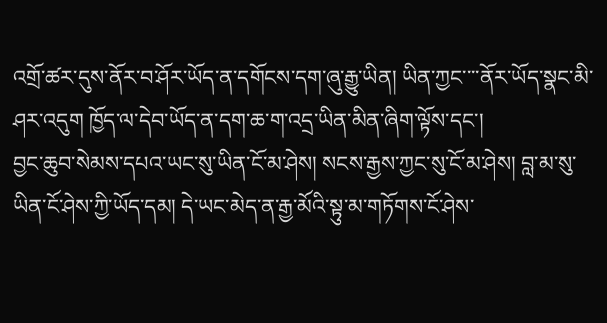འགྲོ་ཚར་དུས་ནོར་བ་ཤོར་ཡོད་ན་དགོངས་དག་ཞུ་རྒྱུ་ཡིན། ཡིན་ཀྱང་་་་ནོར་ཡོད་སྣང་མི་ཤར་འདུག ཁྱོད་ལ་དེབ་ཡོད་ན་དག་ཆ་ག་འདྲ་ཡིན་མིན་ཞིག་ལྟོས་དང་།
བྱང་ཆུབ་སེམས་དཔའ་ཡང་སུ་ཡིན་ངོ་མ་ཤེས། སངས་རྒྱས་ཀྱང་སུ་ངོ་མ་ཤེས། བླ་མ་སུ་ཡིན་ངོ་ཤེས་ཀྱི་ཡོད་དམ། དེ་ཡང་མེད་ན་རྒྱ་མོའི་སྟུ་མ་གཏོགས་ངོ་ཤེས་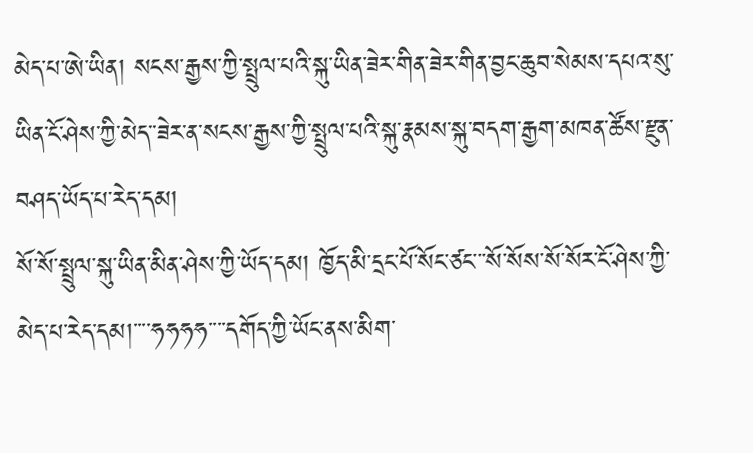མེད་པ་ཨེ་ཡིན། སངས་རྒྱས་ཀྱི་སྤྲུལ་པའི་སྐུ་ཡིན་ཟེར་གིན་ཟེར་གིན་བྱང་ཆུབ་སེམས་དཔའ་སུ་ཡིན་ངོ་ཤེས་ཀྱི་མེད་་ཟེར་ན་སངས་རྒྱས་ཀྱི་སྤྲུལ་པའི་སྐུ་རྣམས་སྐུ་བདག་རྒྱག་མཁན་ཚོས་རྫུན་བཤད་ཡོད་པ་རེད་དམ།
སོ་སོ་སྤྲུལ་སྐུ་ཡིན་མིན་ཤེས་ཀྱི་ཡོད་དམ། ཁྱོད་མི་དྲང་པོ་སོང་ཙང་་་སོ་སོས་སོ་སོར་ངོ་ཤེས་ཀྱི་མེད་པ་རེད་དམ།་་་་ཧཧཧཧ་་་་དགོད་ཀྱི་ཡོང་ནས་མིག་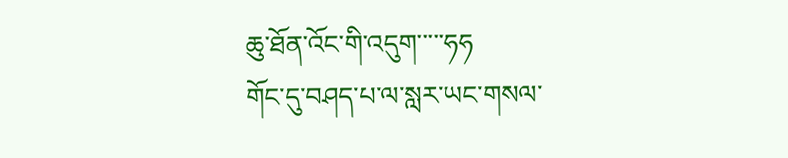ཆུ་ཐོན་འོང་གི་འདུག་་་་་ཧཧ
གོང་དུ་བཤད་པ་ལ་སླར་ཡང་གསལ་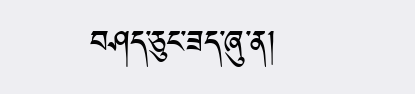བཤད་ཅུང་ཟད་ཞུ་ན།